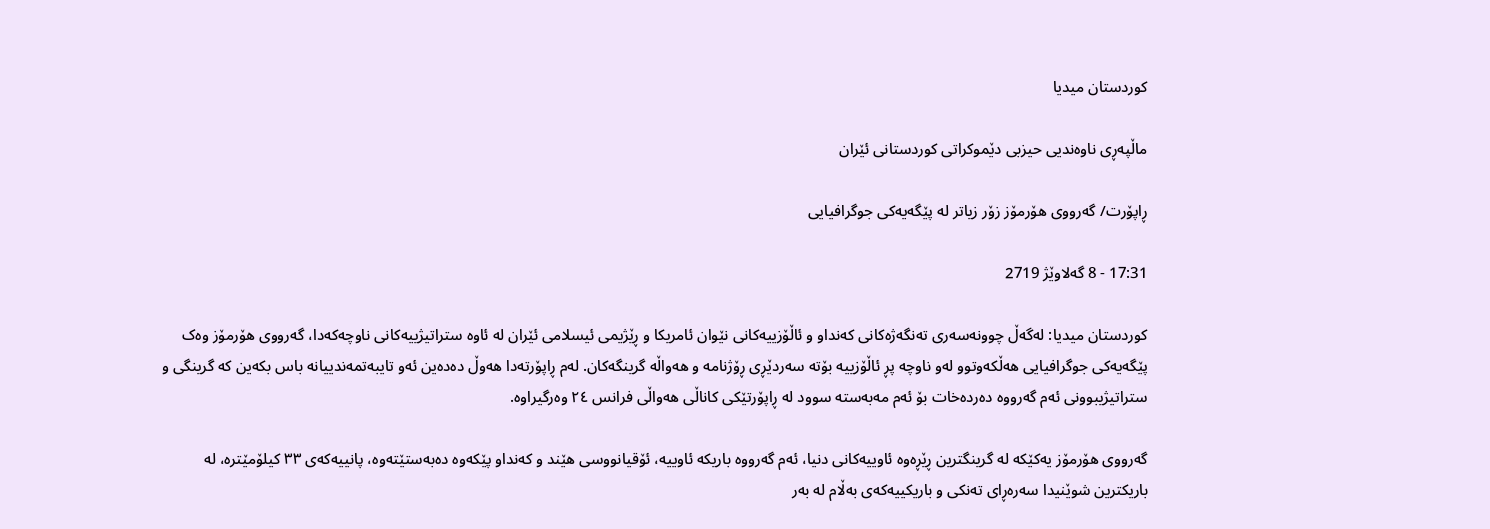کوردستان میدیا

ماڵپەڕی ناوەندیی حیزبی دێموکراتی کوردستانی ئێران

ڕاپۆرت/ گەرووی هۆرمۆز زۆر زیاتر لە پێگەیەکی جوگرافیایی

17:31 - 8 گەلاوێژ 2719

کوردستان میدیا: لەگەڵ چوونەسەری تەنگەژەکانی کەنداو و ئاڵۆزییەکانی نێوان ئامریکا و ڕێژیمی ئیسلامی ئێران لە ئاوە ستراتیژییەکانی ناوچەکەدا، گەرووی هۆرمۆز وەک پێگەیەکی جوگرافیایی هەڵکەوتوو لەو ناوچە پڕ ئاڵۆزییە بۆتە سەردێڕی ڕۆژنامە و هەواڵە گرینگەکان. لەم ڕاپۆرتەدا هەوڵ دەدەین ئەو تایبەتمەندییانە باس بکەین کە گرینگی و ستراتیژیبوونی ئەم گەرووە دەردەخات بۆ ئەم مەبەستە سوود لە ڕاپۆرتێکی کاناڵی هەواڵی فرانس ٢٤ وەرگیراوە.

گەرووی هۆرمۆز یەکێکە لە گرینگترین ڕێڕەوە ئاوییەکانی دنیا، ئەم گەرووە باریکە ئاوییە، ئۆقیانووسی هێند و کەنداو پێکەوە دەبەستێتەوە، پانییەکەی ٣٣ کیلۆمێترە، لە باریکترین شوێنیدا سەرەڕای تەنکی و باریکییەکەی بەڵام لە بەر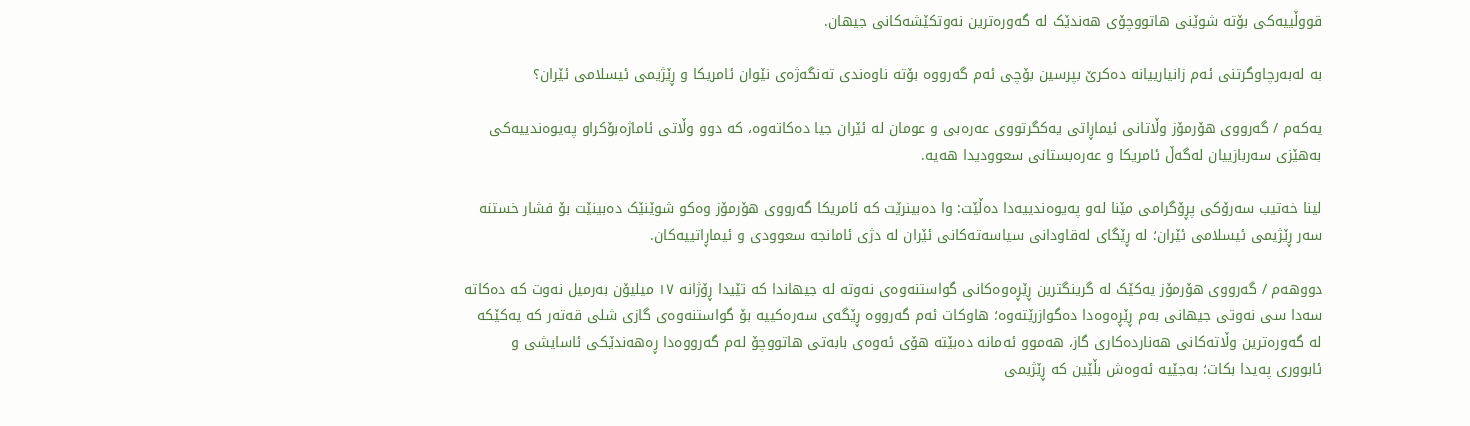قووڵییەکی بۆتە شوێنی هاتووچۆی هەندێک لە گەورەترین نەوتکێشەکانی جیهان.

بە لەبەرچاوگرتنی ئەم زانیارییانە دەکرێ بپرسین بۆچی ئەم گەرووە بۆتە ناوەندی تەنگەژەی نێوان ئامریکا و ڕێژیمی ئیسلامی ئێران؟

یەکەم / گەرووی هۆرمۆز وڵاتانی ئیماڕاتی یەکگرتووی عەرەبی و عومان لە ئێران جیا دەکاتەوە، کە دوو وڵاتی ئاماژەبۆکراو پەیوەندییەکی بەهێزی سەربازییان لەگەڵ ئامریکا و عەرەبستانی سعوودیدا هەیە.

لینا خەتیب سەرۆکی پڕۆگرامی مێنا لەو پەیوەندییەدا دەڵێت: وا دەبینرێت کە ئامریکا گەرووی هۆرمۆز وەکو شوێنێک دەبینێت بۆ فشار خستنە سەر ڕێژیمی ئیسلامی ئێران؛ لە ڕێگای لەقاودانی سیاسەتەکانی ئێران لە دژی ئامانجە سعوودی و ئیماڕاتییەکان.

دووهەم / گەرووی هۆرمۆز یەکێک لە گرینگترین ڕێڕەوەکانی گواستنەوەی نەوتە لە جیهاندا کە تێیدا ڕۆژانە ١٧ میلیۆن بەرمیل نەوت کە دەکاتە سەدا سی نەوتی جیهانی بەم ڕێڕەوەدا دەگوازرێتەوە؛ هاوکات ئەم گەرووە ڕێگەی سەرەکییە بۆ گواستنەوەی گازی شلی قەتەر کە یەکێکە لە گەورەترین وڵاتەکانی هەناردەکاری گاز، هەموو ئەمانە دەبێتە هۆی ئەوەی بابەتی هاتووچۆ لەم گەرووەدا ڕەهەندێکی ئاسایشی و ئابووری پەیدا بکات؛ بەجێیە ئەوەش بڵێین کە ڕێژیمی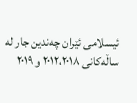ئیسلامی ئێران چەندین جار لە ساڵەکانی ٢٠١٢،٢٠١٨ و ٢٠١٩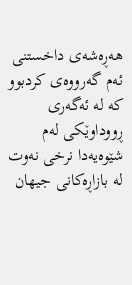هەڕەشەی داخستنی ئەم گەرووەی کردبوو کە لە ئەگەری ڕووداوێکی لەم شێوەیەدا نرخی نەوت لە بازاڕەکانی جیهان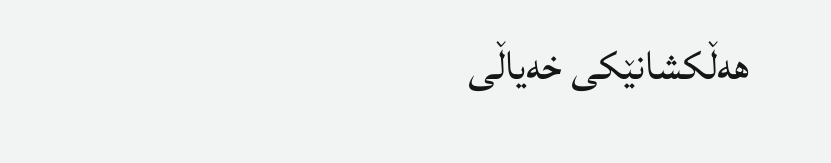هەڵکشانێکی خەیاڵی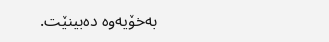بەخۆیەوە دەبینێت.